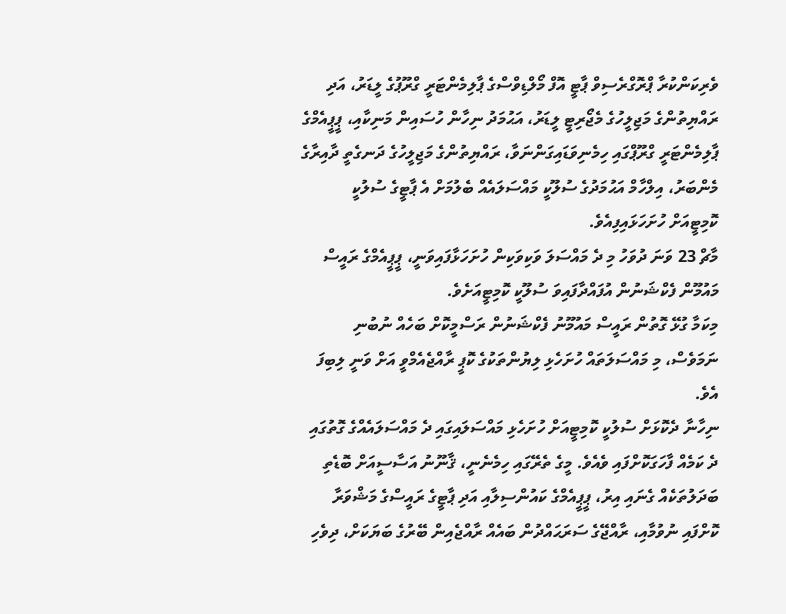ވެރިކަންކުރާ ޕްރޮގްރެސިވް ޕާޓީ އޮފް މޯލްޑިވްސްގެ ޕާލިމެންޓަރީ ގްރޫޕުގެ ލީޑަރު، އަދި ރައްޔިތުންގެ މަޖިލީހުގެ މެޖޯރިޓީ ލީޑަރު، އަޙުމަދު ނިހާން ހުސައިން މަނިކާއި، ޕީޕީއެމްގެ ޕާލިމެންޓަރީ ގްރޫޕްގައި ހިމެނިވަޑައިގަންނަވާ، ރައްޔިތުންގެ މަޖިލީހުގެ ދަނގެތީ ދާއިރާގެ މެންބަރު، އިލްހާމް އަޙުމަދުގެ ސުލޫކީ މައްސަލައެއް ބެލުމަށް އެ ޕާޓީގެ ސުލުކީ ކޮމިޓީއަށް ހުށަހަޅައިފިއެވެ.
މާޗް 23 ވަނަ ދުވަހު މި ދެ މައްސަލަ ވަކިވަކިން ހުށަހަޅާފައިވަނީ، ޕީޕީއެމްގެ ރައީސް މައުމޫން ފެކްޝަނުން އުފައްދާފައިވަ ސުލޫކީ ކޮމިޓީއަށެވެ.
މިކަމާ ގުޅޭ ގޮތުން ރައީސް މައުމޫނު ފެކްޝަނުން ރަސްމީކޮށް ބަހެއް ނުބުނި ނަމަވެސް، މި މައްސަލަތައް ހުށަހެޅި ލިޔުންތަކުގެ ކޮޕީ ރާއްޖެއެމްވީ އަށް ވަނީ ލިބިފަ އެވެ.
ނިހާނާ ދެކޮޅަށް ސުލުކީ ކޮމިޓީއަށް ހުށަހެޅި މައްސަލައިގައި ދެ މައްސަލައެއްގެ ގޮތުގައި ދެ ކަމެއް ފާހަގަކޮށްފައި ވެއެވެ. މީގެ ތެރޭގައި ހިމެނެނީ، ޤާނޫނު އަސާސީއަށް ބޮޑެތި ބަދަލުތަކެއް ގެނައި އިރު، ޕީޕީއެމްގެ ކައުންސިލާއި އަދި ޕާޓީގެ ރައީސްގެ މަޝްވަރާ ކޮށްފައި ނުވުމާއި، ރާއްޖޭގެ ސަރަޙައްދުން ބައެއް ރާއްޖެއިން ބޭރުގެ ބަޔަކަށް، ދިވެހި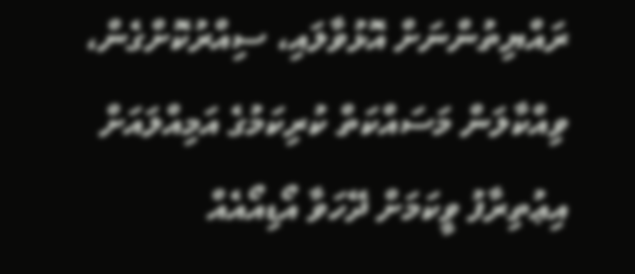ރައްޔިތުންނަށް އޮޅުވާލައި، ސިއްރުކޮށްގެން، ވިއްކާލަން މަސައްކަތް ކުރިކަމުގެ އަމިއްލައަށް އިޢުތިރާފު ވީކަމަށް ދޭހަވާ އޯޑިއޯއެއް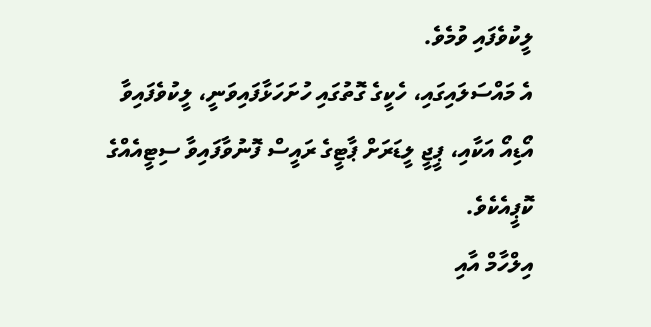ލީކުވެފައި ވުމެވެ.
އެ މައްސަލައިގައި، ހެކީގެ ގޮތުގައި ހުށަހަޅާފައިވަނީ، ލީކުވެފައިވާ އޯޑިއޯ އަކާއި، ޕީޖީ ލީޑަރަށް ޕާޓީގެ ރައީސް ފޮނުވާފައިވާ ސިޓީއެއްގެ ކޮޕީއެކެވެ.
އިލްހާމް އާއި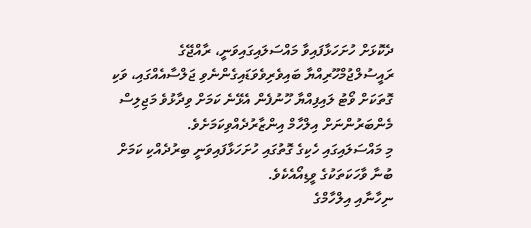ދެކޮޅަށް ހުށަހަޅާފައިވާ މައްސަލައިގައިވަނީ، ރާއްޖޭގެ ރައީސުލްޖުމްހޫރިއްޔާ ބައިވެރިވެވަޑައިގެންނެވި ޖަލްސާއެއްގައި، ވަކި ގޮތަކަށް ވޯޓު ލައިފިއްޔާ ހޫނުފެން އެޅޭނެ ކަމަށް ވިދާޅުވެ މަޖިލިސް މެންބަރުންނަށް އިލްހާމް އިންޒާރުދެއްވިކަމަށެވެ.
މި މައްސަލައިގައި ހެކިގެ ގޮތުގައި ހުށަހަޅާފައިވަނީ ބިރުދެއްކި ކަމަށް ބުނާ ވާހަކަތަކުގެ ވީޑިއޯއެކެވެ.
ނިހާނާއި އިލްހާމްގެ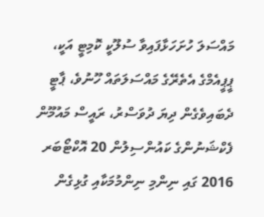މައްސަލަ ހުށަހަޅާފައިވާ ސުލޫކީ ކޮމިޓީ އަކީ، ޕީޕީއެމްގެ އެތެރޭގެ މައްސަލަތައް ހޫނުވެ، ޕާޓީ ދެބައިވެގެން ދިޔަ ދުވަސްރު، ރައީސް މައުމޫން ފެކްޝަނުންގެ ކައުންސިލުން 20 އޮކްޓޯބަރ 2016 ގައި ނިންމި ނިންމުމަކާއި ގުޅިގެން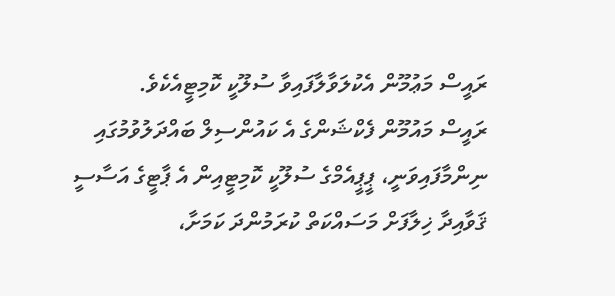ރައީސް މަޢުމޫން އެކުލަވާލާފައިވާ ސުލޫކީ ކޮމިޓީއެކެވެ.
ރައީސް މައުމޫން ފެކްޝަންގެ އެ ކައުންސިލް ބައްދަލުވުމުގައި ނިންމާފައިވަނީ، ޕީޕީއެމްގެ ސުލޫކީ ކޮމިޓީއިން އެ ޕާޓީގެ އަސާސީ ޤަވާއިދާ ޚިލާފަށް މަސައްކަތް ކުރަމުންދަ ކަމަށާ،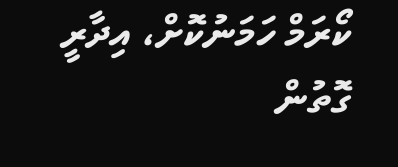ކޯރަމް ހަމަނުކޮށް، އިދާރީ ގޮތުން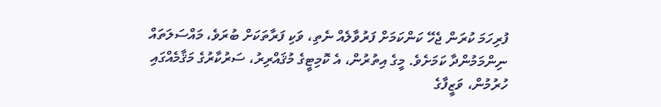ފުރިހަމަ ކުރަން ޖެހޭ ކަންކަމަށް ފަރުވާލެއް ނެތި، ވަކި ފަރާތަކަށް ބުރަވެ، މައްސަލަތައް ނިންމަމުންދާ ކަމަށެވެ. މީގެ އިތުރުން، އެ ކޮމިޓީގެ މުޤައްރިރު، ސަރުކާރުގެ މަޤާމެއްގައި ހުރުމުން، ވަޒީފާގެ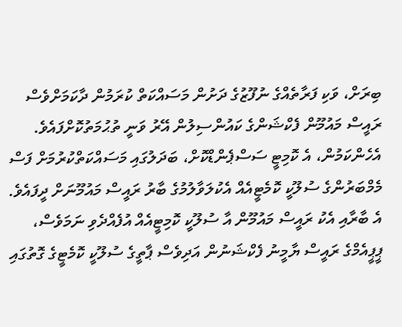ބިރަށް، ވަކި ފަރާތެއްގެ ނުފޫޒުގެ ދަށުން މަސައްކަތް ކުރަމުން ދާކަމަށްވެސް ރައީސް މައުމޫން ފެކްޝަންގެ ކައުންސިލުން އޭރު ވަނީ ތުޙުމަތުކޮށްފައެވެ. އެހެންކަމުން، އެ ކޮމިޓީ ސަސްޕެންޑްކޮށް، ބަދަލުގައި މަސައްކަތްކުރުމަށް ފަސް މެމްބަރުންގެ ސުލޫކީ ކޮމެޓީއެއް އެކުލަވާލުމުގެ ބާރު ރައީސް މައުމޫނަށް ދީފައެވެ.
އެ ބާރާއި އެކު ރައީސް މައުމޫން އާ ސުލޫކީ ކޮމިޓީއެއް އުފެއްދެވި ނަމަވެސް، ޕީޕީއެމްގެ ރައީސް ޔާމީނު ފެކްޝަނުން އަދިވެސް ޕާތީގެ ސުލޫކީ ކޮމެޓީގެ ގޮތުގައި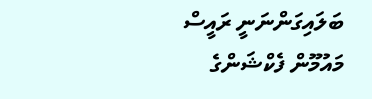ބަލައިގަންނަނީ ރައީސް މައުމޫން ފެކްޝަންގެ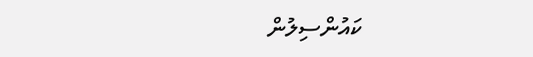ކައުންސިލުން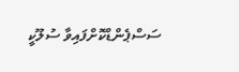ސަސްޕެންޑްކޮށްފައިވާ ސުލޫކީ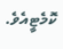ކޮމެޓީއެވެ.